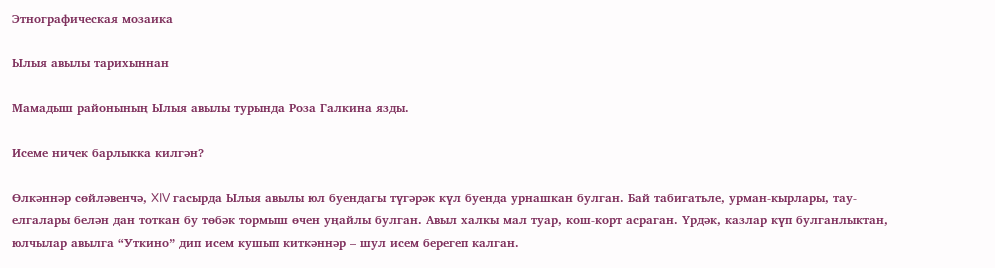Этнографическая мозаика

Ылыя авылы тарихыннан

Мамадыш районының Ылыя авылы турында Роза Галкина язды.

Исеме ничек барлыкка килгән?

Өлкәннәр сөйләвенчә, XIV гасырда Ылыя авылы юл буендагы түгәрәк күл буенда урнашкан булган. Бай табигатьле, урман-кырлары, тау-елгалары белән дан тоткан бу төбәк тормыш өчен уңайлы булган. Авыл халкы мал туар, кош-корт асраган. Үрдәк, казлар күп булганлыктан, юлчылар авылга “Уткино” дип исем кушып киткәннәр – шул исем берегеп калган.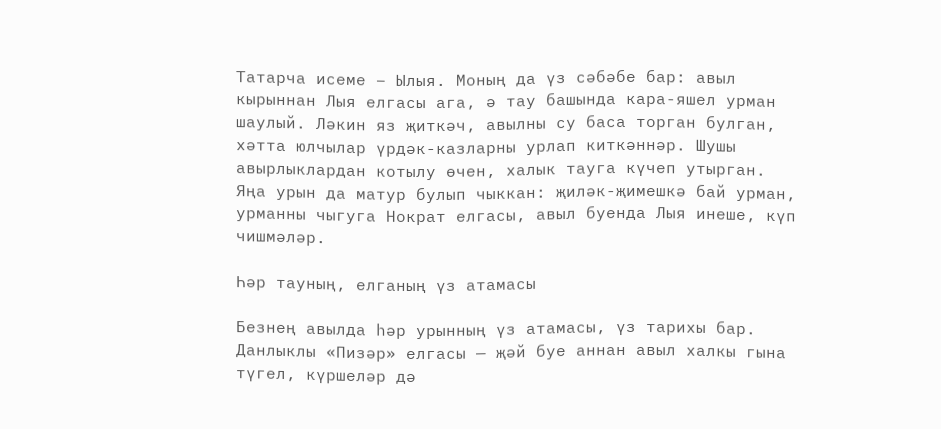Татарча исеме – Ылыя. Моның да үз сәбәбе бар: авыл кырыннан Лыя елгасы ага, ә тау башында кара-яшел урман шаулый. Ләкин яз җиткәч, авылны су баса торган булган, хәтта юлчылар үрдәк-казларны урлап киткәннәр. Шушы авырлыклардан котылу өчен, халык тауга күчеп утырган. Яңа урын да матур булып чыккан: җиләк-җимешкә бай урман, урманны чыгуга Нократ елгасы, авыл буенда Лыя инеше, күп чишмәләр.

Һәр тауның, елганың үз атамасы

Безнең авылда һәр урынның үз атамасы, үз тарихы бар. Данлыклы «Пизәр» елгасы — җәй буе аннан авыл халкы гына түгел, күршеләр дә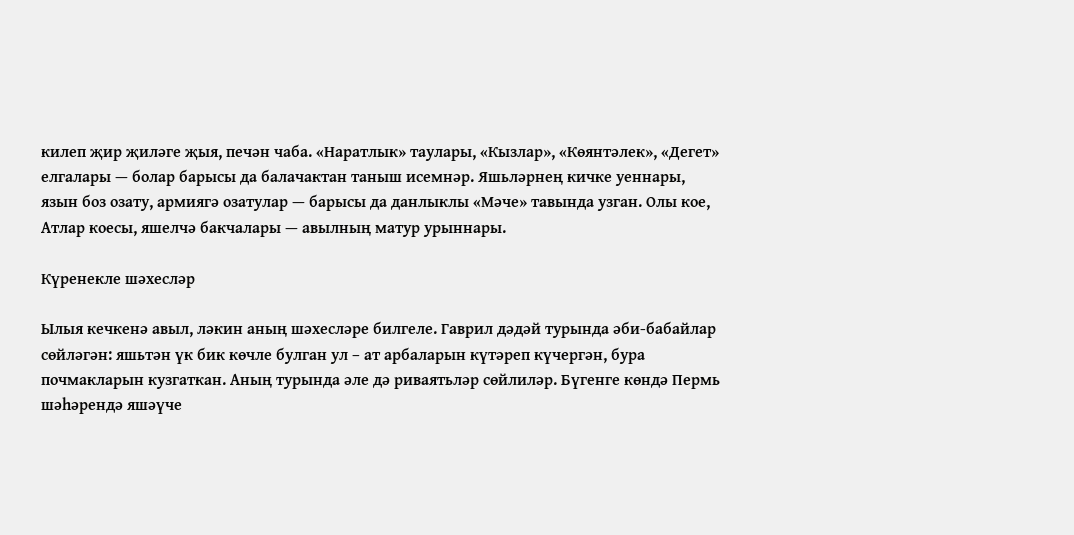килеп җир җиләге җыя, печән чаба. «Наратлык» таулары, «Кызлар», «Көянтәлек», «Дегет» елгалары — болар барысы да балачактан таныш исемнәр. Яшьләрнең кичке уеннары, язын боз озату, армиягә озатулар — барысы да данлыклы «Мәче» тавында узган. Олы кое, Атлар коесы, яшелчә бакчалары — авылның матур урыннары.

Күренекле шәхесләр

Ылыя кечкенә авыл, ләкин аның шәхесләре билгеле. Гаврил дәдәй турында әби-бабайлар сөйләгән: яшьтән үк бик көчле булган ул – ат арбаларын күтәреп күчергән, бура почмакларын кузгаткан. Аның турында әле дә риваятьләр сөйлиләр. Бүгенге көндә Пермь шәһәрендә яшәүче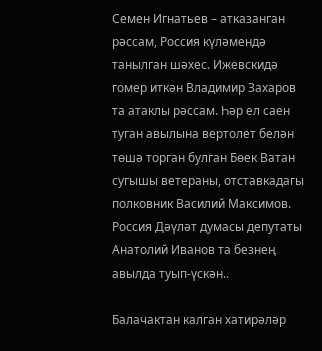Семен Игнатьев – атказанган рәссам, Россия күләмендә танылган шәхес. Ижевскидә гомер иткән Владимир Захаров та атаклы рәссам. Һәр ел саен туган авылына вертолет белән төшә торган булган Бөек Ватан сугышы ветераны, отставкадагы полковник Василий Максимов. Россия Дәүләт думасы депутаты Анатолий Иванов та безнең авылда туып-үскән..

Балачактан калган хатирәләр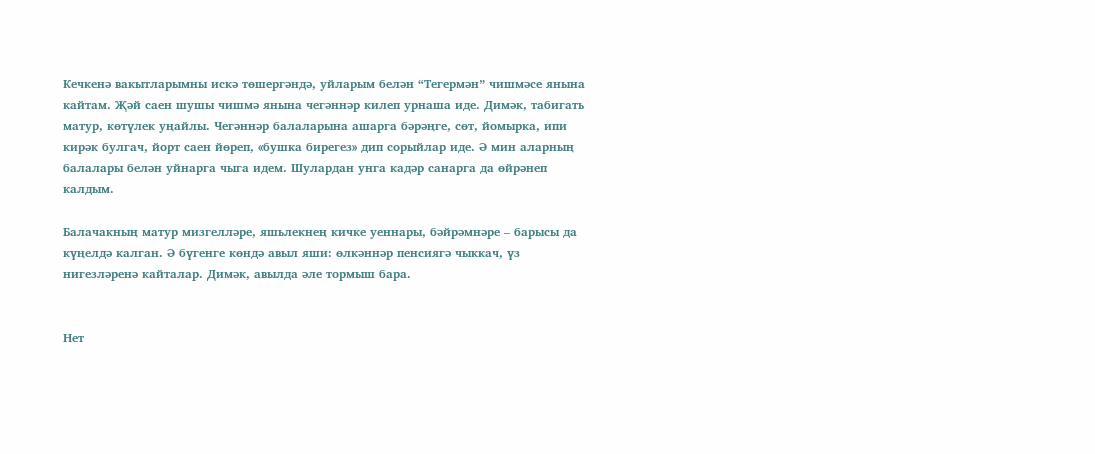Кечкенә вакытларымны искә төшергәндә, уйларым белән “Тегермән” чишмәсе янына кайтам. Җәй саен шушы чишмә янына чегәннәр килеп урнаша иде. Димәк, табигать матур, көтүлек уңайлы. Чегәннәр балаларына ашарга бәрәңге, сөт, йомырка, ипи кирәк булгач, йорт саен йөреп, «бушка бирегез» дип сорыйлар иде. Ә мин аларның балалары белән уйнарга чыга идем. Шулардан унга кадәр санарга да өйрәнеп калдым.

Балачакның матур мизгелләре, яшьлекнең кичке уеннары, бәйрәмнәре – барысы да күңелдә калган. Ә бүгенге көндә авыл яши: өлкәннәр пенсиягә чыккач, үз нигезләренә кайталар. Димәк, авылда әле тормыш бара.


Нет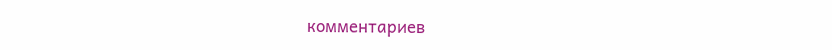комментариев